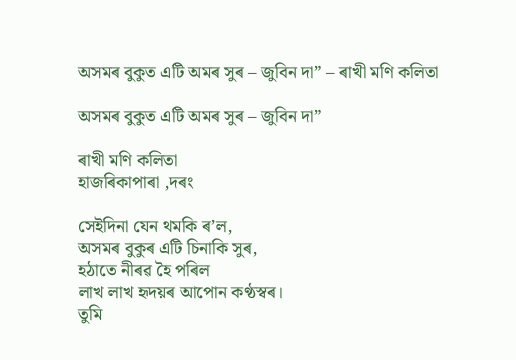অসমৰ বুকুত এটি অমৰ সুৰ – জুবিন দা” – ৰাখী মণি কলিতা

অসমৰ বুকুত এটি অমৰ সুৰ – জুবিন দা”

ৰাখী মণি কলিতা
হাজৰিকাপাৰা ,দৰং

সেইদিনা যেন থমকি ৰ’ল,
অসমৰ বুকুৰ এটি চিনাকি সুৰ,
হঠাতে নীৰৱ হৈ পৰিল
লাখ লাখ হৃদয়ৰ আপোন কণ্ঠস্বৰ।
তুমি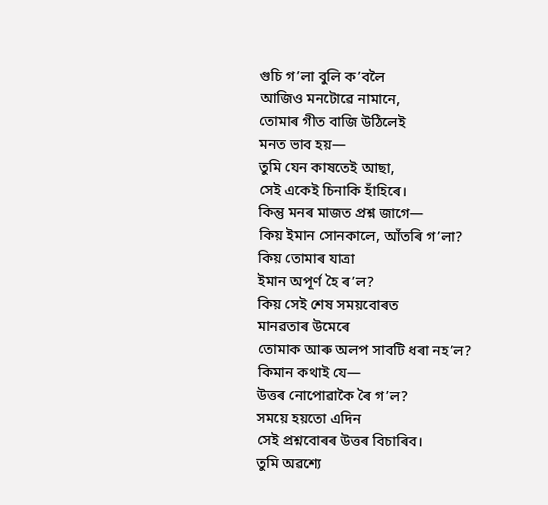গুচি গ’লা বুলি ক’বলৈ
আজিও মনটোৱে নামানে,
তোমাৰ গীত বাজি উঠিলেই
মনত ভাব হয়—
তুমি যেন কাষতেই আছা,
সেই একেই চিনাকি হাঁহিৰে।
কিন্তু মনৰ মাজত প্ৰশ্ন জাগে—
কিয় ইমান সোনকালে, আঁতৰি গ’লা?
কিয় তোমাৰ যাত্ৰা
ইমান অপূৰ্ণ হৈ ৰ’ল?
কিয় সেই শেষ সময়বোৰত
মানৱতাৰ উমেৰে
তোমাক আৰু অলপ সাবটি ধৰা নহ’ল?
কিমান কথাই যে—
উত্তৰ নোপোৱাকৈ ৰৈ গ’ল?
সময়ে হয়তো এদিন
সেই প্ৰশ্নবোৰৰ উত্তৰ বিচাৰিব।
তুমি অৱশ্যে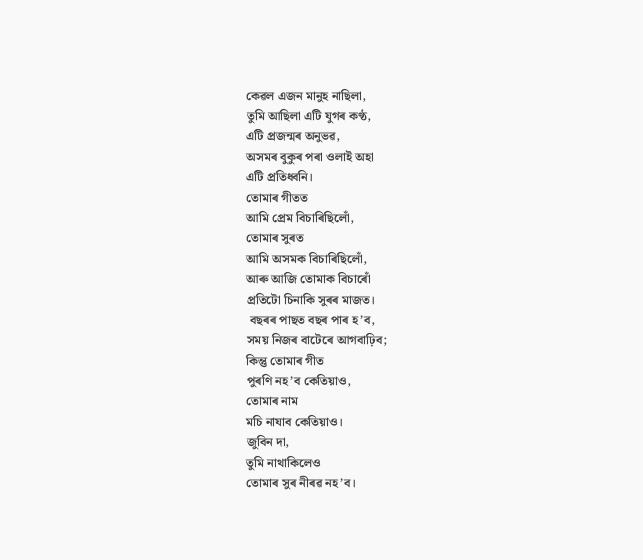কেৱল এজন মানুহ নাছিলা,
তুমি আছিলা এটি যুগৰ কণ্ঠ,
এটি প্ৰজন্মৰ অনুভৱ,
অসমৰ বুকুৰ পৰা ওলাই অহা
এটি প্ৰতিধ্বনি।
তোমাৰ গীতত
আমি প্ৰেম বিচাৰিছিলোঁ,
তোমাৰ সুৰত
আমি অসমক বিচাৰিছিলোঁ,
আৰু আজি তোমাক বিচাৰোঁ
প্ৰতিটো চিনাকি সুৰৰ মাজত।
 বছৰৰ পাছত বছৰ পাৰ হ’ব,
সময় নিজৰ বাটেৰে আগবাঢ়িব;
কিন্তু তোমাৰ গীত
পুৰণি নহ’ব কেতিয়াও,
তোমাৰ নাম
মচি নাযাব কেতিয়াও।
জুবিন দা,
তুমি নাথাকিলেও
তোমাৰ সুৰ নীৰৱ নহ’ব।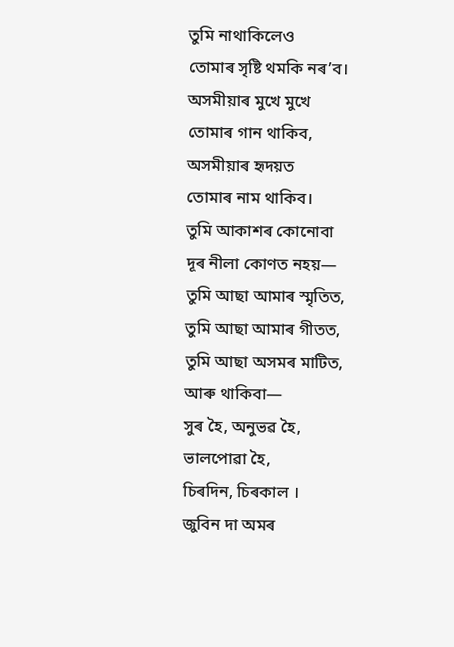তুমি নাথাকিলেও
তোমাৰ সৃষ্টি থমকি নৰ’ব।
অসমীয়াৰ মুখে মুখে
তোমাৰ গান থাকিব,
অসমীয়াৰ হৃদয়ত
তোমাৰ নাম থাকিব।
তুমি আকাশৰ কোনোবা
দূৰ নীলা কোণত নহয়—
তুমি আছা আমাৰ স্মৃতিত,
তুমি আছা আমাৰ গীতত,
তুমি আছা অসমৰ মাটিত,
আৰু থাকিবা—
সুৰ হৈ, অনুভৱ হৈ,
ভালপোৱা হৈ,
চিৰদিন, চিৰকাল ।
জুবিন দা অমৰ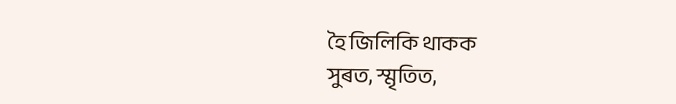হৈ জিলিকি থাকক
সুৰত, স্মৃতিত,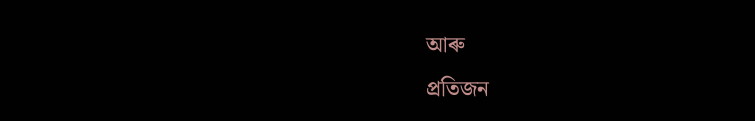আৰু
প্ৰতিজন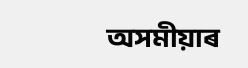অসমীয়াৰ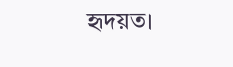হৃদয়ত।